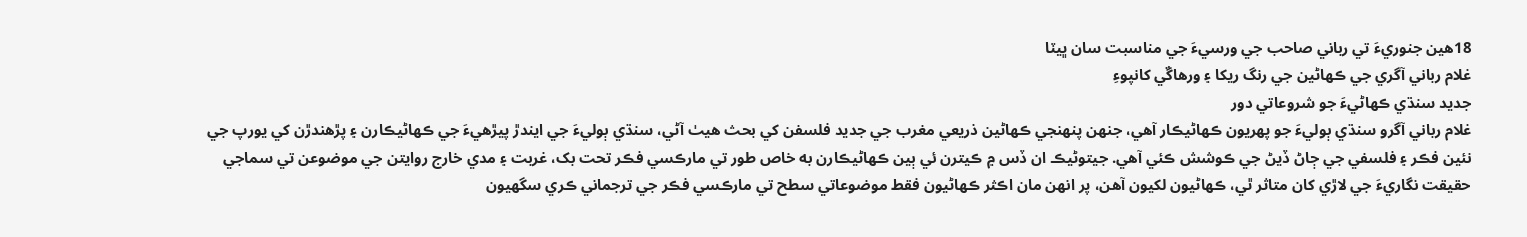18هين جنوريءَ تي رباني صاحب جي ورسيءَ جي مناسبت سان ڀيٽا
غلام رباني آگري جي ڪھاڻين جي رنگ ريکا ۽ ورهاڱي کانپوءِ
جديد سنڌي ڪھاڻيءَ جو شروعاتي دور
غلام رباني آگرو سنڌي ٻوليءَ جو پھريون ڪھاڻيڪار آهي، جنھن پنھنجي ڪھاڻين ذريعي مغرب جي جديد فلسفن کي بحث هيٺ آڻي، سنڌي ٻوليءَ جي ايندڙ پيڙهيءَ جي ڪھاڻيڪارن ۽ پڙهندڙن کي يورپ جي نئين فڪر ۽ فلسفي جي ڄاڻ ڏيڻ جي ڪوشش ڪئي آهي. جيتوڻيڪ ان ڏس ۾ ڪيترن ئي ٻين ڪھاڻيڪارن به خاص طور تي مارڪسي فڪر تحت بک، غربت ۽ مدي خارج روايتن جي موضوعن تي سماجي حقيقت نگاريءَ جي لاڙي کان متاثر ٿي، ڪھاڻيون لکيون آهن، پر انھن مان اڪثر ڪھاڻيون فقط موضوعاتي سطح تي مارڪسي فڪر جي ترجماني ڪري سگهيون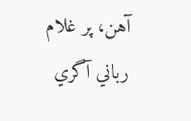آهن، پر غلام رباني آگري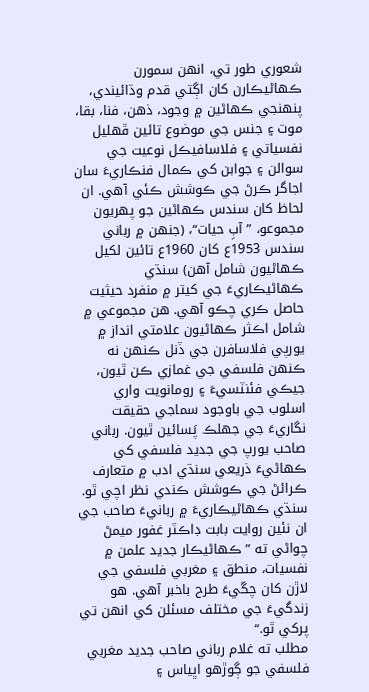شعوري طور تي، انھن سمورن ڪھاڻيڪارن کان اڳتي قدم وڌائيندي، پنھنجي ڪھاڻين ۾ وجود، ذهن، فنا، بقا، موت ۽ جنس جي موضوع تائين ڦھليل نفسياتي ۽ فلاسافيڪل نوعيت جي سوالن ۽ جوابن کي ڪمال فنڪاريءَ سان اجاگر ڪرڻ جي ڪوشش ڪئي آهي. ان لحاظ کان سندس ڪھاڻين جو پھريون مجموعو، ” آبِ حيات“، (جنھن ۾ رباني سندس 1953ع کان 1960ع تائين لکيل ڪھاڻيون شامل آهن) سنڌي ڪھاڻيڪاريءَ جي کيتر ۾ منفرد حيثيت حاصل ڪري چڪو آهي. هن مجموعي ۾ شامل اڪثر ڪھاڻيون علامتي انداز ۾ يورپي فلاسافرن جي ڏنل ڪنھن نه ڪنھن فلسفي جي غمازي ڪن ٿيون، جيڪي فئنٽسيءَ ۽ رومانويت واري اسلوب جي باوجود سماجي حقيقت نگاريءَ جي جهلڪ پَسائين ٿيون. رباني صاحب يورپ جي جديد فلسفي کي ڪھاڻيءَ ذريعي سنڌي ادب ۾ متعارف ڪرائڻ جي ڪوشش ڪندي نظر اچي ٿو. سنڌي ڪھاڻيڪاريءَ ۾ ربانيءَ صاحب جي ان نئين روايت بابت ڊاڪٽر غفور ميمڻ چواڻي ته ”ڪھاڻيڪار جديد علمن ۾ نفسيات، منطق ۽ مغربي فلسفي جي لاڙن کان چڱيءَ طرح باخبر آهي. هو زندگيءَ جي مختلف مسئلن کي انھن تي پرکي ٿو.“
مطلب ته غلام رباني صاحب جديد مغربي فلسفي جو ڳوڙهو اڀياس ۽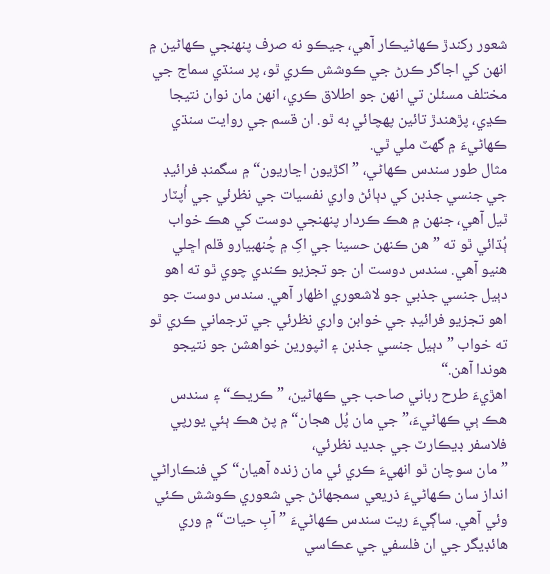شعور رکندڙ ڪھاڻيڪار آهي، جيڪو نه صرف پنھنجي ڪھاڻين ۾ انھن کي اجاگر ڪرڻ جي ڪوشش ڪري ٿو، پر سنڌي سماج جي مختلف مسئلن تي انھن جو اطلاق ڪري، انھن مان نوان نتيجا ڪڍي، پڙهندڙ تائين پھچائي به ٿو. ان قسم جي روايت سنڌي ڪھاڻيءَ ۾ گهٽ ملي ٿي.
مثال طور سندس ڪھاڻي، ”اکڙيون اڃاريون“ ۾ سگمنڊ فرائيڊ جي جنسي جذبن کي دٻائڻ واري نفسيات جي نظرئي جي اُپٽار ٿيل آهي، جنھن ۾ هڪ ڪردار پنھنجي دوست کي هڪ خواب ٻُڌائي ٿو ته ”هن ڪنھن حسينا جي اکِ ۾ چُنھبيارو قلم اڇلي هنيو آهي. سندس دوست ان جو تجزيو ڪندي چوي ٿو ته اهو دٻيل جنسي جذبي جو لاشعوري اظھار آهي. سندس دوست جو اهو تجزيو فرائيڊ جي خوابن واري نظرئي جي ترجماني ڪري ٿو ته خواب ”دٻيل جنسي جذبن ۽ اڻپورين خواهشن جو نتيجو هوندا آهن.“
اهڙيءَ طرح رباني صاحب جي ڪھاڻين، ”ڪريڪ“ ۽ سندس هڪ ٻي ڪھاڻيءَ،”جي مان پُل هجان“ ۾ پڻ هڪ ٻئي يورپي فلاسفر ڊيڪارٽ جي جديد نظرئي،
”مان سوچان ٿو انھيءَ ڪري ئي مان زنده آهيان“ کي فنڪاراڻي انداز سان ڪھاڻيءَ ذريعي سمجهائڻ جي شعوري ڪوشش ڪئي وئي آهي. ساڳيءَ ريت سندس ڪھاڻيءَ ”آبِ حيات“ ۾ وري هائڊيگر جي ان فلسفي جي عڪاسي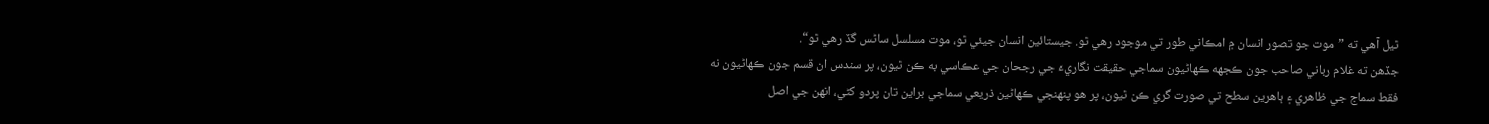ٿيل آهي ته ”موت جو تصور انسان ۾ امڪاني طور تي موجود رهي ٿو. جيستائين انسان جيئي ٿو، موت مسلسل ساڻس گڏ رهي ٿو“.
جڏهن ته غلام رباني صاحب جون ڪجهه ڪھاڻيون سماجي حقيقت نگاريءَ جي رجحان جي عڪاسي به ڪن ٿيون، پر سندس ان قسم جون ڪھاڻيون نه فقط سماج جي ظاهري ۽ ٻاهرين سطح تي صورت گري ڪن ٿيون، پر هو پنھنجي ڪھاڻين ذريعي سماجي براين تان پردو کڻي، انھن جي اصل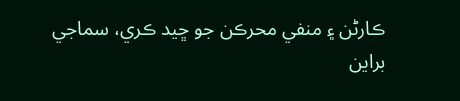ڪارڻن ۽ منفي محرڪن جو ڇيد ڪري، سماجي براين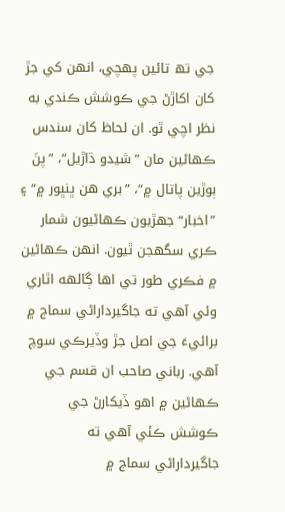جي تھ تائين پھچي، انھن کي جڙ کان اکاڙڻ جي ڪوشش ڪندي به نظر اچي ٿو. ان لحاظ کان سندس ڪھاڻين مان ”شيدو ڌاڙيل“، ”پنَ ٻوڙين پاتال ۾“، ”بري هن ڀنڀور ۾“ ۽ ”اخبار“ جھڙيون ڪھاڻيون شمار ڪري سگهجن ٿيون. انھن ڪھاڻين ۾ فڪري طور تي اها ڳالهه اٿاري وئي آهي ته جاگيرداراڻي سماج ۾ برائيءَ جي اصل جڙ وڏيرڪي سوچ آهي. رباني صاحب ان قسم جي ڪھاڻين ۾ اهو ڏيکارڻ جي ڪوشش ڪئي آهي ته جاگيرداراڻي سماج ۾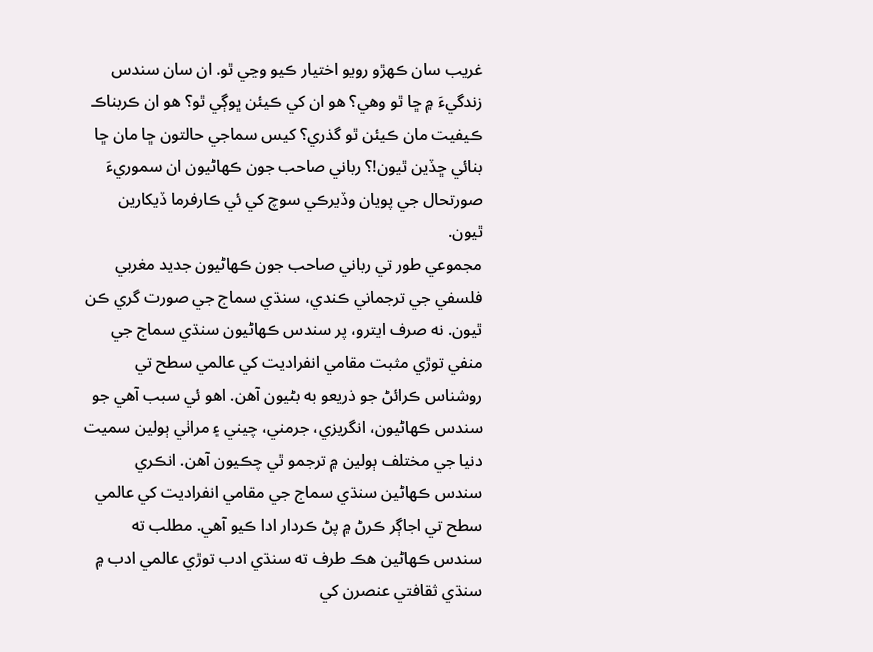غريب سان ڪھڙو رويو اختيار ڪيو وڃي ٿو. ان سان سندس زندگيءَ ۾ ڇا ٿو وهي؟ هو ان کي ڪيئن ڀوڳي ٿو؟ هو ان ڪربناڪ ڪيفيت مان ڪيئن ٿو گذري؟ کيس سماجي حالتون ڇا مان ڇا بنائي ڇڏين ٿيون!؟ رباني صاحب جون ڪھاڻيون ان سموريءَ صورتحال جي پويان وڏيرڪي سوچ کي ئي ڪارفرما ڏيکارين ٿيون.
مجموعي طور تي رباني صاحب جون ڪھاڻيون جديد مغربي فلسفي جي ترجماني ڪندي، سنڌي سماج جي صورت گري ڪن ٿيون. نه صرف ايترو، پر سندس ڪھاڻيون سنڌي سماج جي منفي توڙي مثبت مقامي انفراديت کي عالمي سطح تي روشناس ڪرائڻ جو ذريعو به بڻيون آهن. اهو ئي سبب آهي جو سندس ڪھاڻيون، انگريزي، جرمني، چيني ۽ مراٺي ٻولين سميت دنيا جي مختلف ٻولين ۾ ترجمو ٿي چڪيون آهن. انڪري سندس ڪھاڻين سنڌي سماج جي مقامي انفراديت کي عالمي سطح تي اجاڳر ڪرڻ ۾ پڻ ڪردار ادا ڪيو آهي. مطلب ته سندس ڪھاڻين هڪ طرف ته سنڌي ادب توڙي عالمي ادب ۾ سنڌي ثقافتي عنصرن کي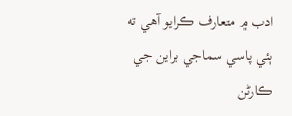ادب ۾ متعارف ڪرايو آهي ته ٻئي پاسي سماجي براين جي ڪارڻن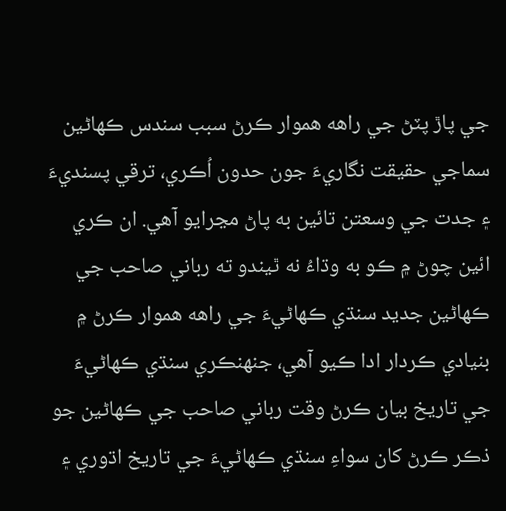جي پاڙ پٽڻ جي راهه هموار ڪرڻ سبب سندس ڪھاڻين سماجي حقيقت نگاريءَ جون حدون اُڪري، ترقي پسنديءَ ۽ جدت جي وسعتن تائين به پاڻ مڃرايو آهي. ان ڪري ائين چوڻ ۾ ڪو به وڌاءُ نه ٿيندو ته رباني صاحب جي ڪھاڻين جديد سنڌي ڪھاڻيءَ جي راهه هموار ڪرڻ ۾ بنيادي ڪردار ادا ڪيو آهي، جنھنڪري سنڌي ڪھاڻيءَ جي تاريخ بيان ڪرڻ وقت رباني صاحب جي ڪھاڻين جو ذڪر ڪرڻ کان سواءِ سنڌي ڪھاڻيءَ جي تاريخ اڌوري ۽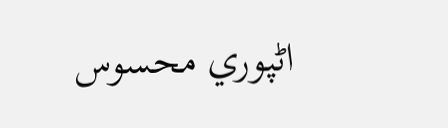اڻپوري محسوس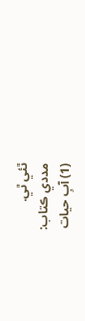ٿئي ٿي.
مددي ڪتاب:
(1) آبِ حيات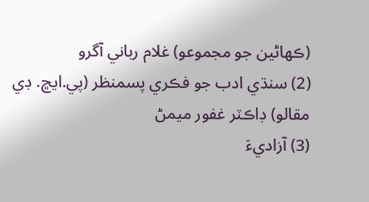(ڪهاڻين جو مجموعو) غلام رباني آگرو
(2) سنڌي ادب جو فڪري پسمنظر (پي.ايڇ. ڊي مقالو) ڊاڪٽر غفور ميمڻ
(3) آزاديءَ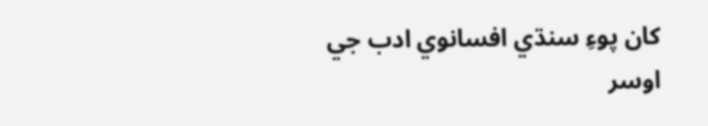کان پوءِ سنڌي افسانوي ادب جي اوسر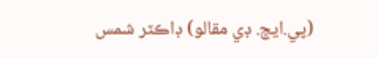(پي.ايڇ. ڊي مقالو) ڊاڪٽر شمس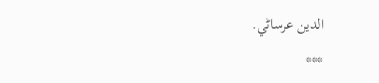الدين عرساڻي.
***